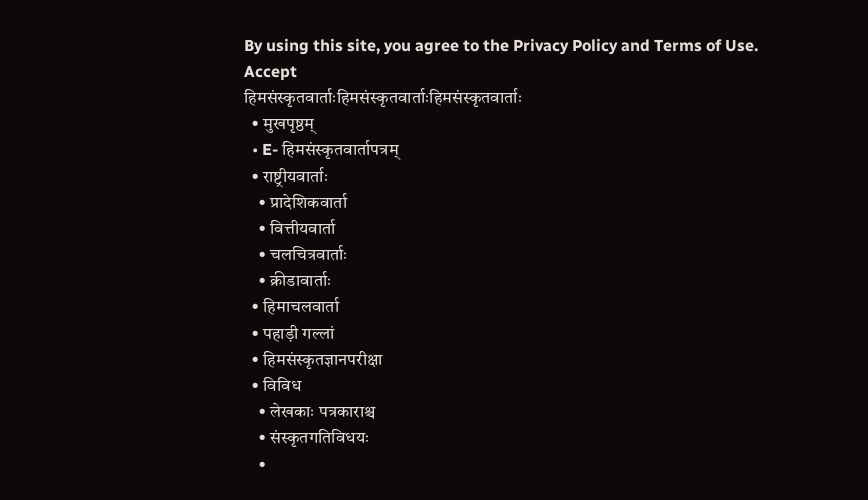By using this site, you agree to the Privacy Policy and Terms of Use.
Accept
हिमसंस्कृतवार्ताःहिमसंस्कृतवार्ताःहिमसंस्कृतवार्ताः
  • मुखपृष्ठम्
  • E- हिमसंस्कृतवार्तापत्रम्
  • राष्ट्रीयवार्ताः
    • प्रादेशिकवार्ता
    • वित्तीयवार्ता
    • चलचित्रवार्ताः
    • क्रीडावार्ताः
  • हिमाचलवार्ता
  • पहाड़ी गल्लां
  • हिमसंस्कृतज्ञानपरीक्षा
  • विविध
    • लेखकाः पत्रकाराश्च
    • संस्कृतगतिविधयः
    •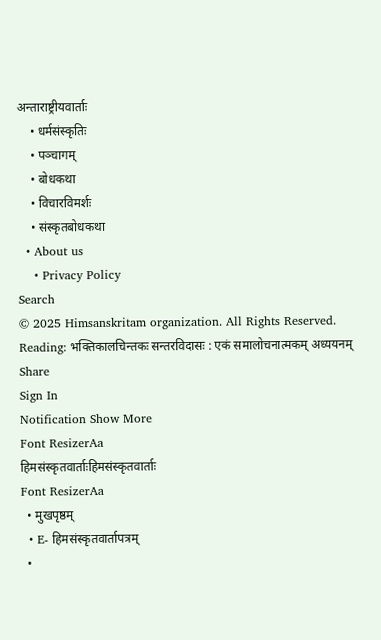अन्ताराष्ट्रीयवार्ताः
    • धर्मसंस्कृतिः
    • पञ्चागम्
    • बोधकथा
    • विचारविमर्शः
    • संस्कृतबोधकथा
  • About us
    • Privacy Policy
Search
© 2025 Himsanskritam organization. All Rights Reserved.
Reading: भक्तिकालचिन्तकः सन्तरविदासः : एकं समालोचनात्मकम् अध्ययनम्
Share
Sign In
Notification Show More
Font ResizerAa
हिमसंस्कृतवार्ताःहिमसंस्कृतवार्ताः
Font ResizerAa
  • मुखपृष्ठम्
  • E- हिमसंस्कृतवार्तापत्रम्
  •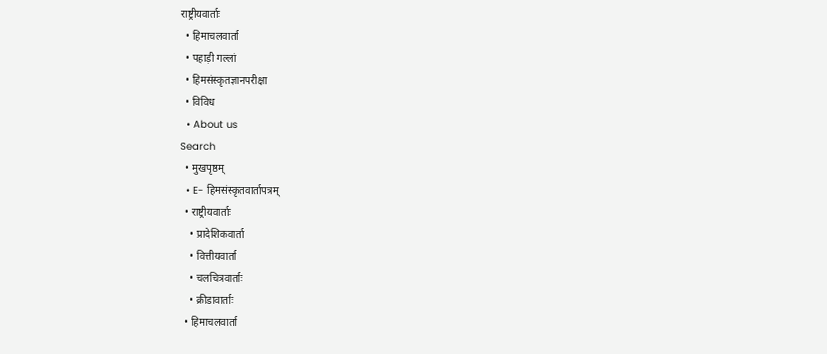राष्ट्रीयवार्ताः
  • हिमाचलवार्ता
  • पहाड़ी गल्लां
  • हिमसंस्कृतज्ञानपरीक्षा
  • विविध
  • About us
Search
  • मुखपृष्ठम्
  • E- हिमसंस्कृतवार्तापत्रम्
  • राष्ट्रीयवार्ताः
    • प्रादेशिकवार्ता
    • वित्तीयवार्ता
    • चलचित्रवार्ताः
    • क्रीडावार्ताः
  • हिमाचलवार्ता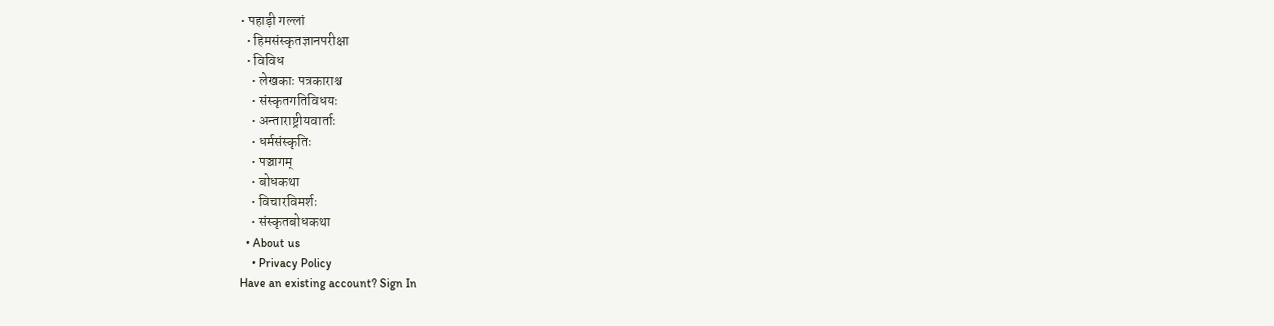• पहाड़ी गल्लां
  • हिमसंस्कृतज्ञानपरीक्षा
  • विविध
    • लेखकाः पत्रकाराश्च
    • संस्कृतगतिविधयः
    • अन्ताराष्ट्रीयवार्ताः
    • धर्मसंस्कृतिः
    • पञ्चागम्
    • बोधकथा
    • विचारविमर्शः
    • संस्कृतबोधकथा
  • About us
    • Privacy Policy
Have an existing account? Sign In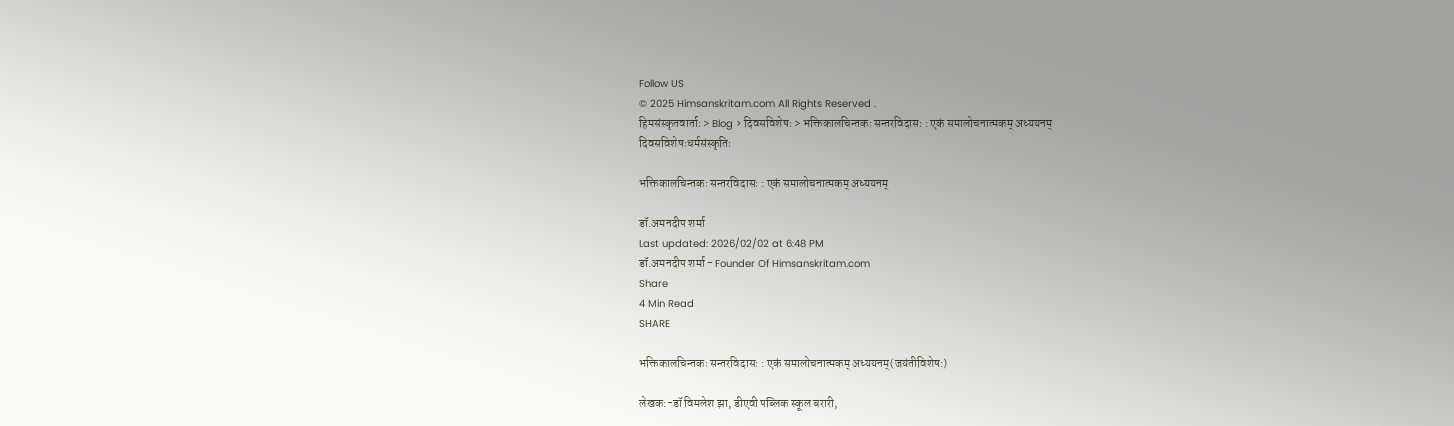Follow US
© 2025 Himsanskritam.com All Rights Reserved .
हिमसंस्कृतवार्ताः > Blog > दिवसविशेषः > भक्तिकालचिन्तकः सन्तरविदासः : एकं समालोचनात्मकम् अध्ययनम्
दिवसविशेषःधर्मसंस्कृतिः

भक्तिकालचिन्तकः सन्तरविदासः : एकं समालोचनात्मकम् अध्ययनम्

डॉ.अमनदीप शर्मा
Last updated: 2026/02/02 at 6:48 PM
डॉ.अमनदीप शर्मा - Founder Of Himsanskritam.com
Share
4 Min Read
SHARE

भक्तिकालचिन्तकः सन्तरविदासः : एकं समालोचनात्मकम् अध्ययनम्(जयंतीविशेष:)

लेखक:-डॉ विमलेश झा, डीएवी पब्लिक स्कूल बरारी,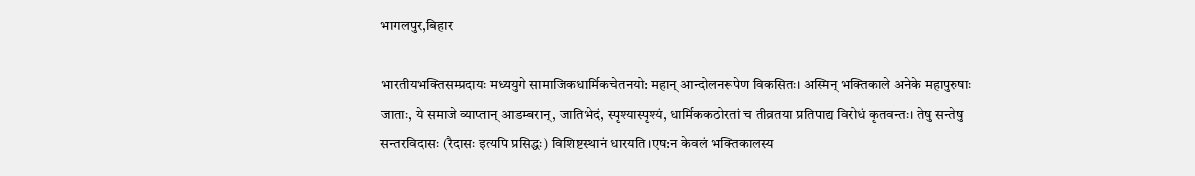भागलपुर,बिहार

भारतीयभक्तिसम्प्रदायः मध्ययुगे सामाजिकधार्मिकचेतनयो: महान् आन्दोलनरूपेण विकसितः। अस्मिन् भक्तिकाले अनेके महापुरुषाः जाताः, ये समाजे व्याप्तान् आडम्बरान्, जातिभेदं, स्पृश्यास्पृश्यं, धार्मिककठोरतां च तीव्रतया प्रतिपाद्य विरोधं कृतवन्तः। तेषु सन्तेषु सन्तरविदासः (रैदासः इत्यपि प्रसिद्धः) विशिष्टस्थानं धारयति।एष:न केवलं भक्तिकालस्य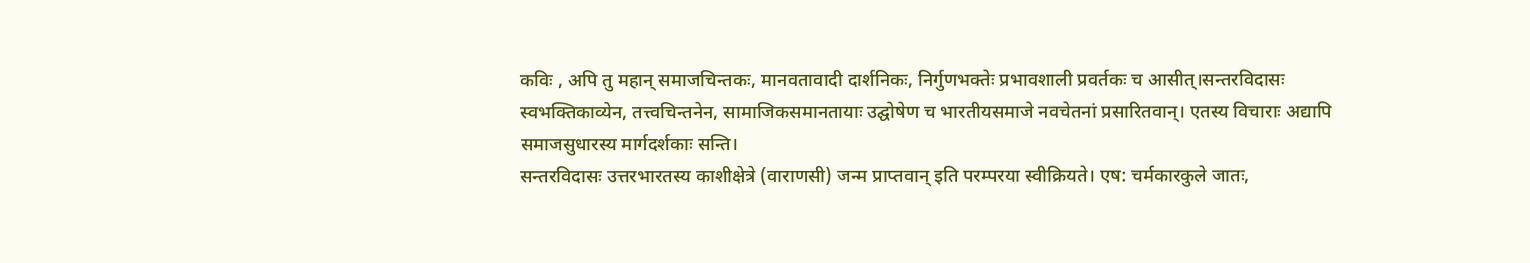कविः , अपि तु महान् समाजचिन्तकः, मानवतावादी दार्शनिकः, निर्गुणभक्तेः प्रभावशाली प्रवर्तकः च आसीत्।सन्तरविदासः स्वभक्तिकाव्येन, तत्त्वचिन्तनेन, सामाजिकसमानतायाः उद्घोषेण च भारतीयसमाजे नवचेतनां प्रसारितवान्। एतस्य विचाराः अद्यापि समाजसुधारस्य मार्गदर्शकाः सन्ति।
सन्तरविदासः उत्तरभारतस्य काशीक्षेत्रे (वाराणसी) जन्म प्राप्तवान् इति परम्परया स्वीक्रियते। एष: चर्मकारकुले जातः,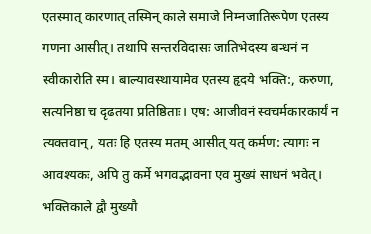एतस्मात् कारणात् तस्मिन् काले समाजे निम्नजातिरूपेण एतस्य गणना आसीत्। तथापि सन्तरविदासः जातिभेदस्य बन्धनं न स्वीकारोति स्म। बाल्यावस्थायामेव एतस्य हृदये भक्ति:, करुणा, सत्यनिष्ठा च दृढतया प्रतिष्ठिताः। एष: आजीवनं स्वचर्मकारकार्यं न त्यक्तवान्, यतः हि एतस्य मतम् आसीत् यत् कर्मण: त्यागः न आवश्यकः, अपि तु कर्मे भगवद्भावना एव मुख्यं साधनं भवेत्। भक्तिकाले द्वौ मुख्यौ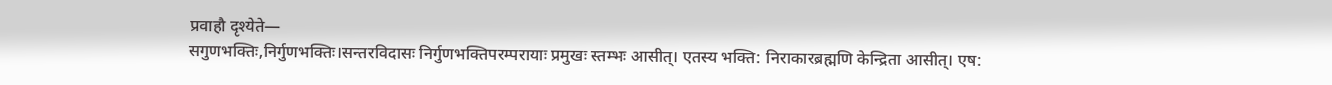प्रवाहौ दृश्येते—
सगुणभक्तिः,निर्गुणभक्तिः।सन्तरविदासः निर्गुणभक्तिपरम्परायाः प्रमुखः स्तम्भः आसीत्। एतस्य भक्ति: निराकारब्रह्मणि केन्द्रिता आसीत्। एष: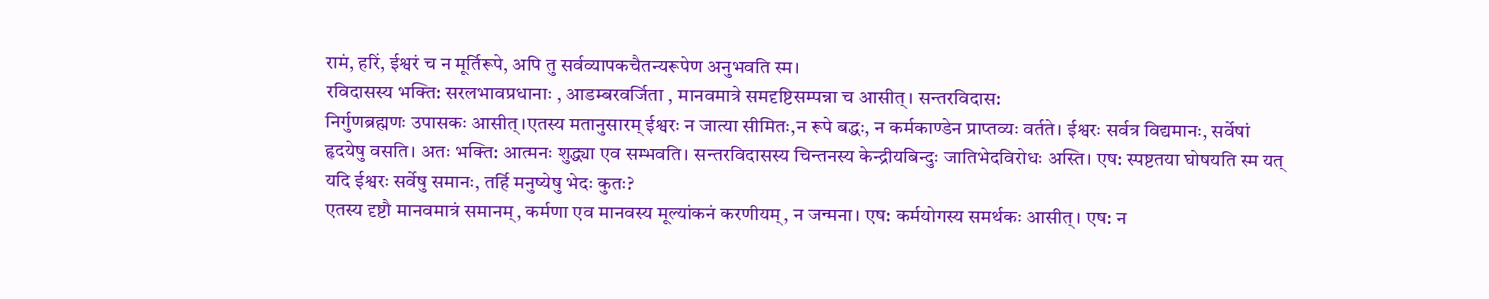रामं, हरिं, ईश्वरं च न मूर्तिरूपे, अपि तु सर्वव्यापकचैतन्यरूपेण अनुभवति स्म।
रविदासस्य भक्ति: सरलभावप्रधानाः , आडम्बरवर्जिता , मानवमात्रे समदृष्टिसम्पन्ना च आसीत्। सन्तरविदास:
निर्गुणब्रह्मणः उपासकः आसीत्।एतस्य मतानुसारम् ईश्वरः न जात्या सीमितः,न रूपे बद्धः, न कर्मकाण्डेन प्राप्तव्यः वर्तते। ईश्वरः सर्वत्र विद्यमानः, सर्वेषां हृदयेषु वसति। अतः भक्ति: आत्मनः शुद्ध्या एव सम्भवति। सन्तरविदासस्य चिन्तनस्य केन्द्रीयबिन्दुः जातिभेदविरोधः अस्ति। एष: स्पष्टतया घोषयति स्म यत् यदि ईश्वरः सर्वेषु समानः, तर्हि मनुष्येषु भेदः कुतः?
एतस्य दृष्टौ मानवमात्रं समानम्, कर्मणा एव मानवस्य मूल्यांकनं करणीयम्, न जन्मना। एष: कर्मयोगस्य समर्थकः आसीत्। एष: न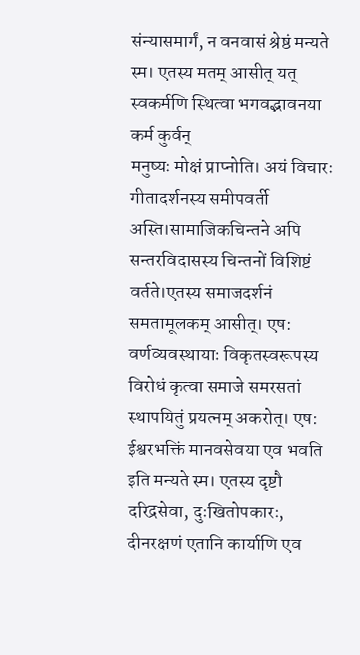संन्यासमार्गं, न वनवासं श्रेष्ठं मन्यते स्म। एतस्य मतम् आसीत् यत् स्वकर्मणि स्थित्वा भगवद्भावनया कर्म कुर्वन्
मनुष्यः मोक्षं प्राप्नोति। अयं विचारः गीतादर्शनस्य समीपवर्ती अस्ति।सामाजिकचिन्तने अपि सन्तरविदासस्य चिन्तनों विशिष्टं वर्तते।एतस्य समाजदर्शनं समतामूलकम् आसीत्। एष: वर्णव्यवस्थायाः विकृतस्वरूपस्य विरोधं कृत्वा समाजे समरसतां स्थापयितुं प्रयत्नम् अकरोत्। एष: ईश्वरभक्तिं मानवसेवया एव भवति इति मन्यते स्म। एतस्य दृष्टौ दरिद्रसेवा, दुःखितोपकारः,
दीनरक्षणं एतानि कार्याणि एव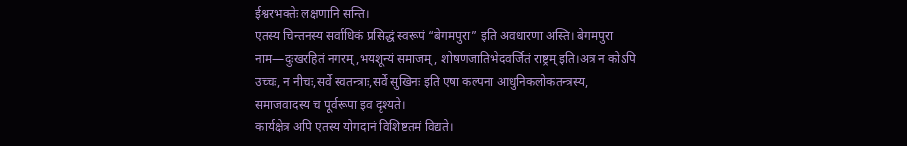ईश्वरभक्तेः लक्षणानि सन्ति।
एतस्य चिन्तनस्य सर्वाधिकं प्रसिद्धं स्वरूपं “बेगमपुरा” इति अवधारणा अस्ति। बेगमपुरा नाम—दुःखरहितं नगरम्,भयशून्यं समाजम्, शोषणजातिभेदवर्जितं राष्ट्रम् इति।अत्र न कोऽपि उच्चः, न नीचः,सर्वे स्वतन्त्राः,सर्वे सुखिनः इति एषा कल्पना आधुनिकलोकतन्त्रस्य, समाजवादस्य च पूर्वरूपा इव दृश्यते।
कार्यक्षेत्र अपि एतस्य योगदानं विशिष्टतमं विद्यते।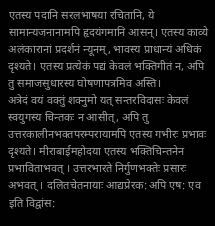एतस्य पदानि सरलभाषया रचितानि, ये सामान्यजनानामपि हृदयंगमानि आसन्। एतस्य काव्ये अलंकारानां प्रदर्शनं न्यूनम्, भावस्य प्राधान्यं अधिकं दृश्यते। एतस्य प्रत्येकं पद्यं केवलं भक्तिगीतं न, अपि तु समाजसुधारस्य घोषणापत्रमिव अस्ति।
अत्रेदं वयं वक्तुं शक्नुमो यत् सन्तरविदासः केवलं स्वयुगस्य चिन्तकः न आसीत्, अपि तु उत्तरकालीनभक्तपरम्परायामपि एतस्य गभीरः प्रभावः दृश्यते। मीराबाईमहोदया एतस्य भक्तिचिन्तनेन प्रभाविताभवत् । उत्तरभारते निर्गुणभक्तेः प्रसारः अभवत् । दलितचेतनायाः आद्यप्रेरक:अपि एष: एव इति विद्वांस: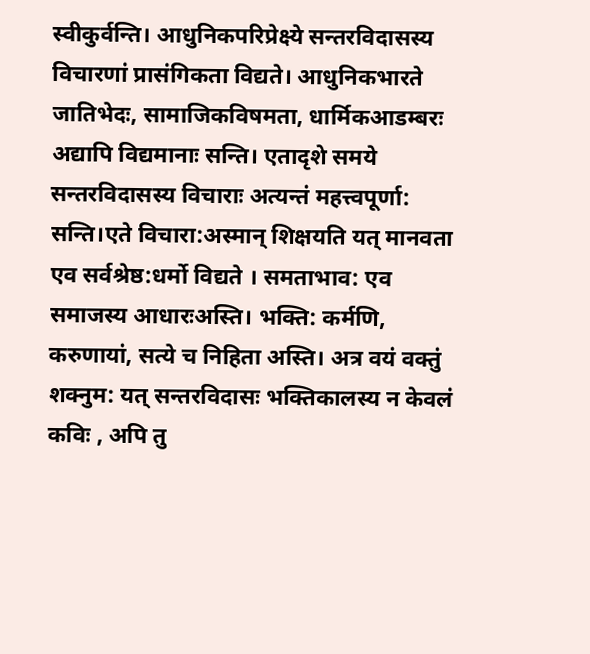स्वीकुर्वन्ति। आधुनिकपरिप्रेक्ष्ये सन्तरविदासस्य विचारणां प्रासंगिकता विद्यते। आधुनिकभारते जातिभेदः, सामाजिकविषमता, धार्मिकआडम्बरः अद्यापि विद्यमानाः सन्ति। एतादृशे समये सन्तरविदासस्य विचाराः अत्यन्तं महत्त्वपूर्णा: सन्ति।एते विचारा:अस्मान् शिक्षयति यत् मानवता एव सर्वश्रेष्ठ:धर्मो विद्यते । समताभाव: एव समाजस्य आधारःअस्ति। भक्ति: कर्मणि, करुणायां, सत्ये च निहिता अस्ति। अत्र वयं वक्तुं शक्नुम: यत् सन्तरविदासः भक्तिकालस्य न केवलं कविः , अपि तु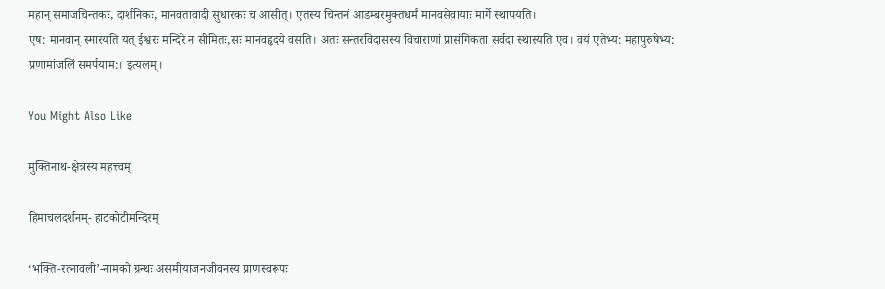महान् समाजचिन्तकः, दार्शनिकः, मानवतावादी सुधारकः च आसीत्। एतस्य चिन्तनं आडम्बरमुक्तधर्मं मानवसेवायाः मार्गे स्थापयति।
एष: मानवान् स्मारयति यत् ईश्वरः मन्दिरे न सीमितः,सः मानवहृदये वसति। अतः सन्तरविदासस्य विचाराणां प्रासंगिकता सर्वदा स्थास्यति एव। वयं एतेभ्य: महापुरुषेभ्य: प्रणामांजलिं समर्पयाम:। इत्यलम्।

You Might Also Like

मुक्तिनाथ-क्षेत्रस्य महत्त्वम्

हिमाचलदर्शनम्- हाटकोटीमन्दिरम्

‘भक्ति-रत्नावली’-नामको ग्रन्थः असमीयाजनजीवनस्य प्राणस्वरूपः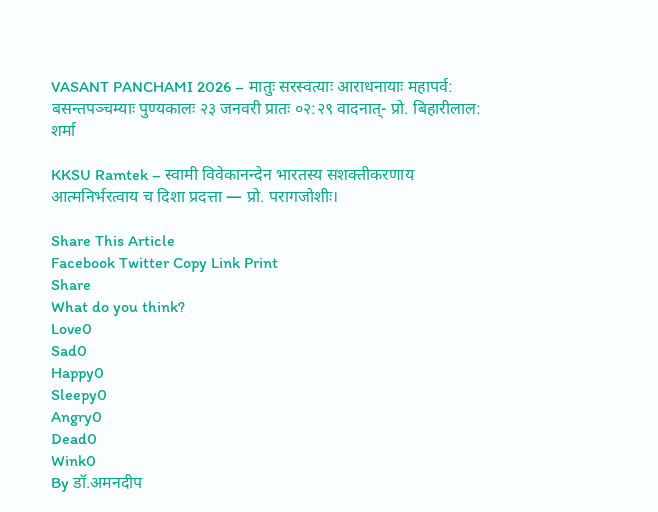VASANT PANCHAMI 2026 – मातुः सरस्वत्याः आराधनायाः महापर्व: बसन्तपञ्चम्याः पुण्यकालः २३ जनवरी प्रातः ०२:२९ वादनात्- प्रो. बिहारीलाल: शर्मा

KKSU Ramtek – स्वामी विवेकानन्देन भारतस्य सशक्तीकरणाय आत्मनिर्भरत्वाय च दिशा प्रदत्ता — प्रो. परागजोशीः।

Share This Article
Facebook Twitter Copy Link Print
Share
What do you think?
Love0
Sad0
Happy0
Sleepy0
Angry0
Dead0
Wink0
By डॉ.अमनदीप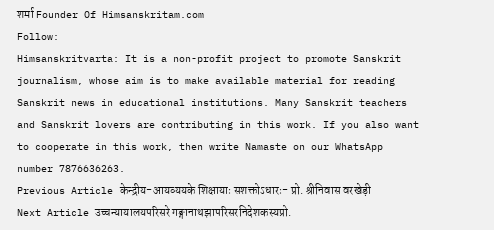शर्मा Founder Of Himsanskritam.com
Follow:
Himsanskritvarta: It is a non-profit project to promote Sanskrit journalism, whose aim is to make available material for reading Sanskrit news in educational institutions. Many Sanskrit teachers and Sanskrit lovers are contributing in this work. If you also want to cooperate in this work, then write Namaste on our WhatsApp number 7876636263.
Previous Article केन्द्रीय-आयव्ययके शिक्षायाः सशक्तोऽधारः- प्रो. श्रीनिवास वरखेड़ी
Next Article उच्चन्यायालयपरिसरे गङ्गानाथझापरिसरनिदेशकस्यप्रो.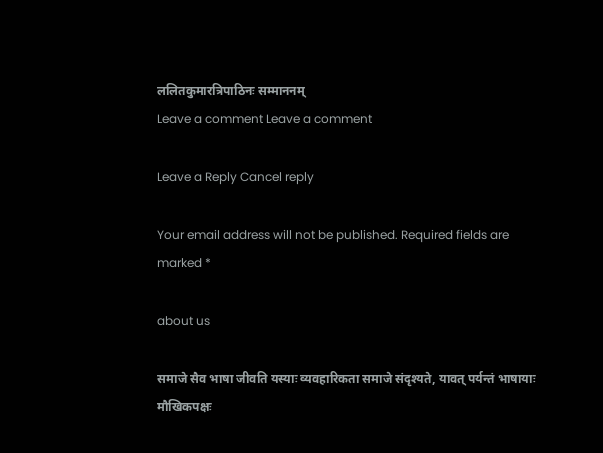ललितकुमारत्रिपाठिनः सम्माननम्
Leave a comment Leave a comment

Leave a Reply Cancel reply

Your email address will not be published. Required fields are marked *

about us

समाजे सैव भाषा जीवति यस्याः व्यवहारिकता समाजे संदृश्यते, यावत् पर्यन्तं भाषायाः मौखिकपक्षः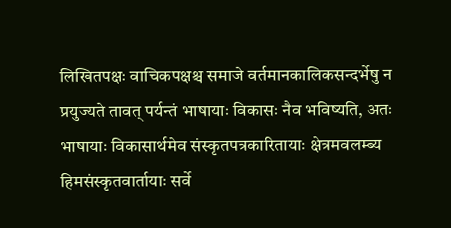लिखितपक्षः वाचिकपक्षश्च समाजे वर्तमानकालिकसन्दर्भेषु न प्रयुज्यते तावत् पर्यन्तं भाषायाः विकासः नैव भविष्यति, अतः भाषायाः विकासार्थमेव संस्कृतपत्रकारितायाः क्षेत्रमवलम्ब्य हिमसंस्कृतवार्तायाः सर्वे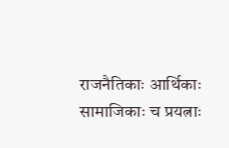राजनैतिकाः आर्थिकाः सामाजिकाः च प्रयत्नाः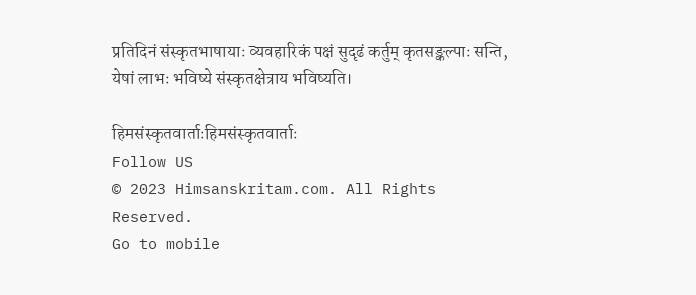प्रतिदिनं संस्कृतभाषायाः व्यवहारिकं पक्षं सुदृढं कर्तुम् कृतसङ्कल्पाः सन्ति, येषां लाभः भविष्ये संस्कृतक्षेत्राय भविष्यति।

हिमसंस्कृतवार्ताःहिमसंस्कृतवार्ताः
Follow US
© 2023 Himsanskritam.com. All Rights Reserved.
Go to mobile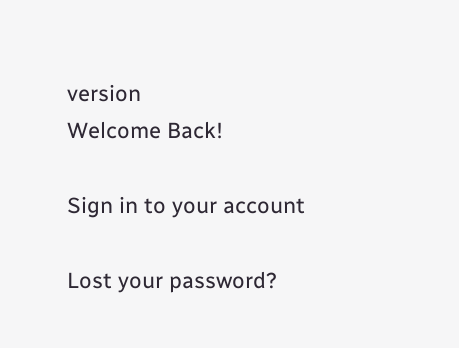version
Welcome Back!

Sign in to your account

Lost your password?